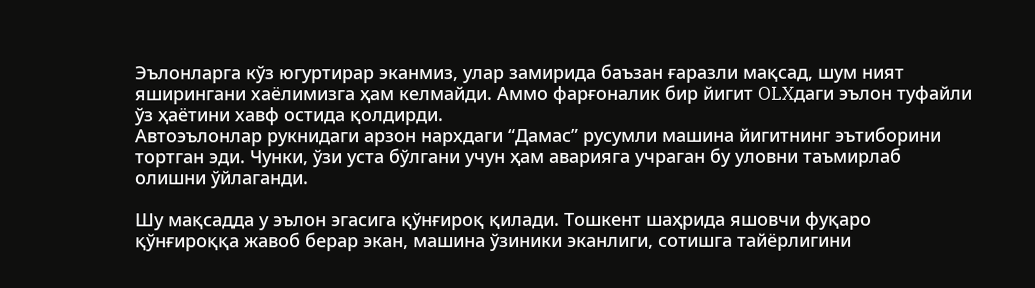Эълонларга кўз югуртирар эканмиз, улар замирида баъзан ғаразли мақсад, шум ният яширингани хаёлимизга ҳам келмайди. Аммо фарғоналик бир йигит OLXдаги эълон туфайли ўз ҳаётини хавф остида қолдирди.
Автоэълонлар рукнидаги арзон нархдаги “Дамас” русумли машина йигитнинг эътиборини тортган эди. Чунки, ўзи уста бўлгани учун ҳам аварияга учраган бу уловни таъмирлаб олишни ўйлаганди.

Шу мақсадда у эълон эгасига қўнғироқ қилади. Тошкент шаҳрида яшовчи фуқаро қўнғироққа жавоб берар экан, машина ўзиники эканлиги, сотишга тайёрлигини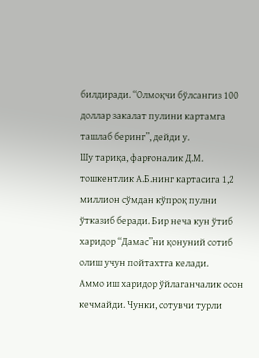билдиради. “Олмоқчи бўлсангиз 100 доллар закалат пулини картамга ташлаб беринг”, дейди у.
Шу тариқа, фарғоналик Д.М. тошкентлик А.Б.нинг картасига 1,2 миллион сўмдан кўпроқ пулни ўтказиб беради. Бир неча кун ўтиб харидор “Дамас”ни қонуний сотиб олиш учун пойтахтга келади.
Аммо иш харидор ўйлаганчалик осон кечмайди. Чунки, сотувчи турли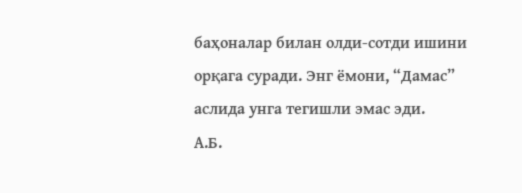баҳоналар билан олди-сотди ишини орқага суради. Энг ёмони, “Дамас” аслида унга тегишли эмас эди.
А.Б.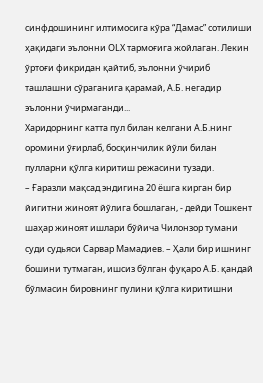синфдошининг илтимосига кўра “Дамас” сотилиши ҳақидаги эълонни OLX тармоғига жойлаган. Лекин ўртоғи фикридан қайтиб, эълонни ўчириб ташлашни сўраганига қарамай, А.Б. негадир эълонни ўчирмаганди...
Харидорнинг катта пул билан келгани А.Б.нинг оромини ўғирлаб, босқинчилик йўли билан пулларни қўлга киритиш режасини тузади.
– Ғаразли мақсад эндигина 20 ёшга кирган бир йигитни жиноят йўлига бошлаган, - дейди Тошкент шаҳар жиноят ишлари бўйича Чилонзор тумани суди судьяси Сарвар Мамадиев. – Ҳали бир ишнинг бошини тутмаган, ишсиз бўлган фуқаро А.Б. қандай бўлмасин бировнинг пулини қўлга киритишни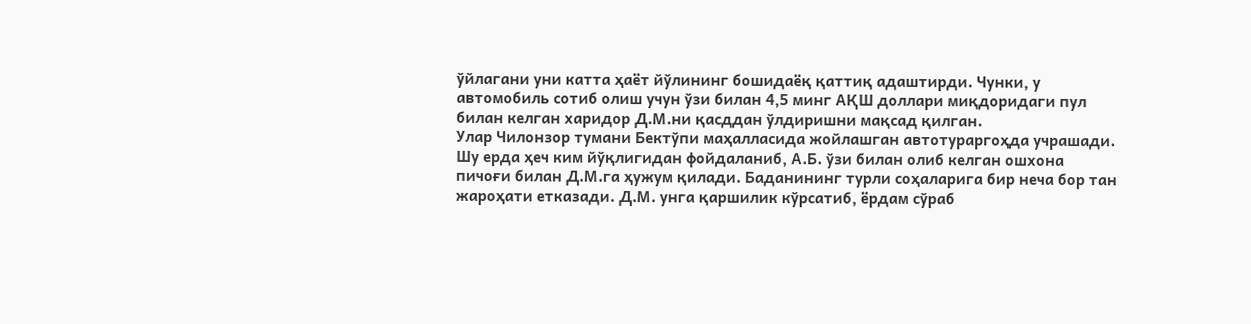ўйлагани уни катта ҳаёт йўлининг бошидаёқ қаттиқ адаштирди. Чунки, у автомобиль сотиб олиш учун ўзи билан 4,5 минг АҚШ доллари миқдоридаги пул билан келган харидор Д.М.ни қасддан ўлдиришни мақсад қилган.
Улар Чилонзор тумани Бектўпи маҳалласида жойлашган автотураргоҳда учрашади. Шу ерда ҳеч ким йўқлигидан фойдаланиб, А.Б. ўзи билан олиб келган ошхона пичоғи билан Д.М.га ҳужум қилади. Баданининг турли соҳаларига бир неча бор тан жароҳати етказади. Д.М. унга қаршилик кўрсатиб, ёрдам сўраб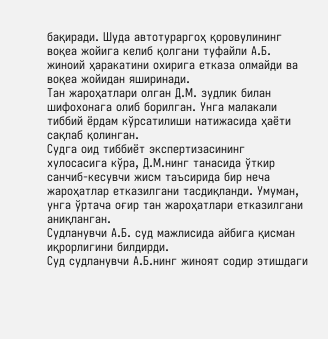бақиради. Шуда автотураргоҳ қоровулининг воқеа жойига келиб қолгани туфайли А.Б. жиноий ҳаракатини охирига етказа олмайди ва воқеа жойидан яширинади.
Тан жароҳатлари олган Д.М. зудлик билан шифохонага олиб борилган. Унга малакали тиббий ёрдам кўрсатилиши натижасида ҳаёти сақлаб қолинган.
Судга оид тиббиёт экспертизасининг хулосасига кўра, Д.М.нинг танасида ўткир санчиб-кесувчи жисм таъсирида бир неча жароҳатлар етказилгани тасдиқланди. Умуман, унга ўртача оғир тан жароҳатлари етказилгани аниқланган.
Судланувчи А.Б. суд мажлисида айбига қисман иқрорлигини билдирди.
Суд судланувчи А.Б.нинг жиноят содир этишдаги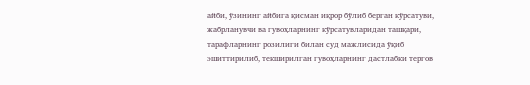айби, ўзининг айбига қисман иқрор бўлиб берган кўрсатуви, жабрланувчи ва гувоҳларнинг кўрсатувларидан ташқари, тарафларнинг розилиги билан суд мажлисида ўқиб эшиттирилиб, текширилган гувоҳларнинг дастлабки тергов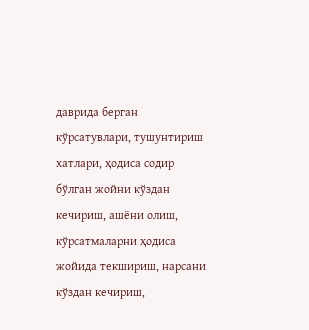даврида берган кўрсатувлари, тушунтириш хатлари, ҳодиса содир бўлган жойни кўздан кечириш, ашёни олиш, кўрсатмаларни ҳодиса жойида текшириш, нарсани кўздан кечириш,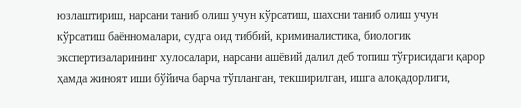юзлаштириш, нарсани таниб олиш учун кўрсатиш, шахсни таниб олиш учун кўрсатиш баённомалари, судга оид тиббий, криминалистика, биологик экспертизаларининг хулосалари, нарсани ашёвий далил деб топиш тўғрисидаги қарор ҳамда жиноят иши бўйича барча тўпланган, текширилган, ишга алоқадорлиги,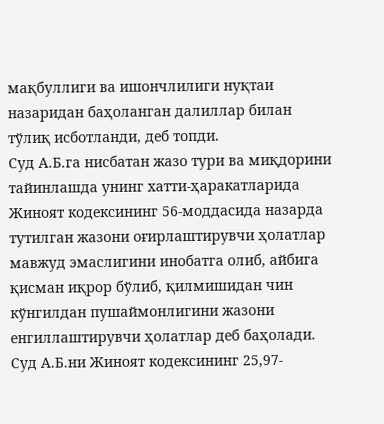мақбуллиги ва ишончлилиги нуқтаи назаридан баҳоланган далиллар билан тўлиқ исботланди, деб топди.
Суд А.Б.га нисбатан жазо тури ва миқдорини тайинлашда унинг хатти-ҳаракатларида Жиноят кодексининг 56-моддасида назарда тутилган жазони оғирлаштирувчи ҳолатлар мавжуд эмаслигини инобатга олиб, айбига қисман иқрор бўлиб, қилмишидан чин кўнгилдан пушаймонлигини жазони енгиллаштирувчи ҳолатлар деб баҳолади.
Суд А.Б.ни Жиноят кодексининг 25,97-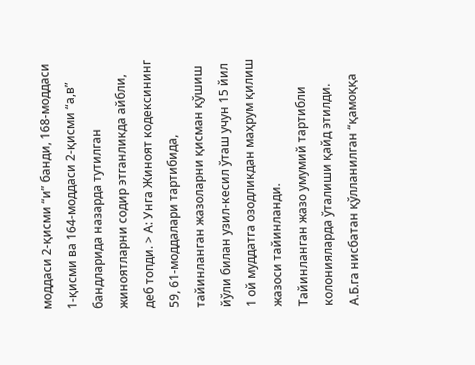моддаси 2-қисми “и” банди, 168-моддаси 1-қисми ва 164-моддаси 2-қисми “а,в” бандларида назарда тутилган жиноятларни содир этганликда айбли, деб топди. > А: Унга Жиноят кодексининг 59, 61-моддалари тартибида, тайинланган жазоларни қисман қўшиш йўли билан узил-кесил ўташ учун 15 йил 1 ой муддатга озодликдан маҳрум қилиш жазоси тайинланди.
Тайинланган жазо умумий тартибли колонияларда ўталиши қайд этилди. А.Б.га нисбатан қўлланилган “қамоққа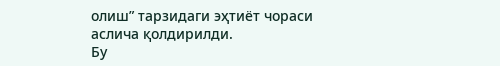олиш” тарзидаги эҳтиёт чораси аслича қолдирилди.
Бу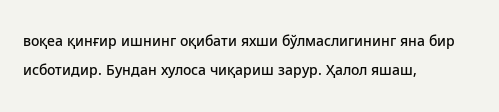воқеа қинғир ишнинг оқибати яхши бўлмаслигининг яна бир исботидир. Бундан хулоса чиқариш зарур. Ҳалол яшаш,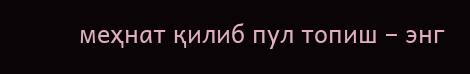меҳнат қилиб пул топиш – энг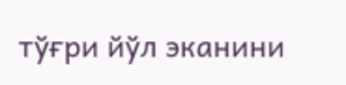тўғри йўл эканини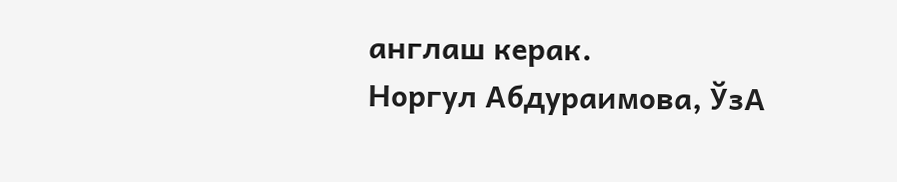англаш керак.
Норгул Абдураимова, ЎзА